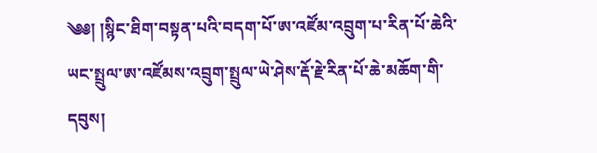༄༅། །སྙིང་ཐིག་བསྟན་པའི་བདག་པོ་ཨ་འཛོམ་འབྲུག་པ་རིན་པོ་ཆེའི་ཡང་སྤྲུལ་ཨ་འཛོམས་འབྲུག་སྤྲུལ་ཡེ་ཤེས་རྡོ་རྗེ་རིན་པོ་ཆེ་མཆོག་གི་དབུས།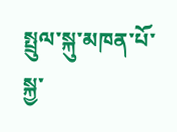སྤྲུལ་སྐུ་མཁན་པོ་སྐྱ་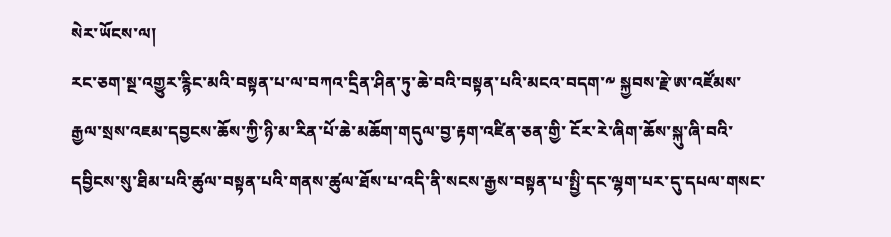སེར་ཡོངས་ལ།
རང་ཅག་སྔ་འགྱུར་རྙིང་མའི་བསྟན་པ་ལ་བཀའ་དྲིན་ཤིན་ཏུ་ཆེ་བའི་བསྟན་པའི་མངའ་བདག་༸ སྐྱབས་རྗེ་ཨ་འཛོམས་ རྒྱལ་སྲས་འཇམ་དབྱངས་ཆོས་ཀྱི་ཉི་མ་རིན་པོ་ཆེ་མཆོག་གདུལ་བྱ་རྟག་འཛིན་ཅན་གྱི་ ངོར་རེ་ཞིག་ཆོས་སྐུ་ཞི་བའི་དབྱིངས་སུ་ཐིམ་པའི་ཚུལ་བསྟན་པའི་གནས་ཚུལ་ཐོས་པ་འདི་ནི་སངས་རྒྱས་བསྟན་པ་སྤྱི་དང་ལྷག་པར་དུ་དཔལ་གསང་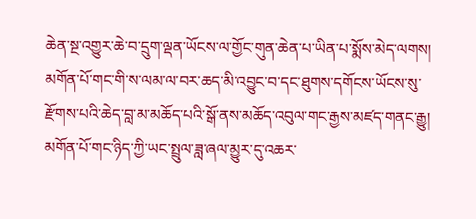ཆེན་སྔ་འགྱུར་ཆེ་བ་དྲུག་ལྡན་ཡོངས་ལ་གྱོང་གུན་ཆེན་པ་ཡིན་པ་སྨོས་མེད་ལགས།
མགོན་པོ་གང་གི་ས་ལམ་ལ་བར་ཆད་མི་འབྱུང་བ་དང་ཐུགས་དགོངས་ཡོངས་སུ་རྫོགས་པའི་ཆེད་བླ་མ་མཆོད་པའི་སྒོ་ནས་མཆོད་འབུལ་གང་རྒྱས་མཛད་གནང་རྒྱུ། མགོན་པོ་གང་ཉིད་ཀྱི་ཡང་སྤྲུལ་ཟླ་ཞལ་མྱུར་དུ་འཆར་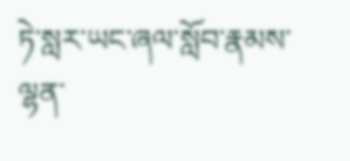ཏེ་སླར་ཡང་ཞལ་སློབ་རྣམས་ལྷན་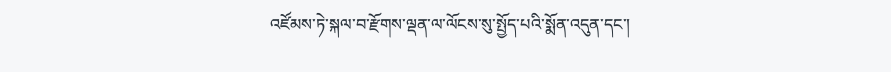འཛོམས་ཏེ་སྐལ་བ་རྫོགས་ལྡན་ལ་ལོངས་སུ་སྤྱོད་པའི་སྨོན་འདུན་དང་།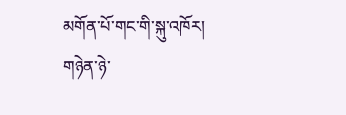མགོན་པོ་གང་གི་སྐུ་འཁོར། གཉེན་ཉེ་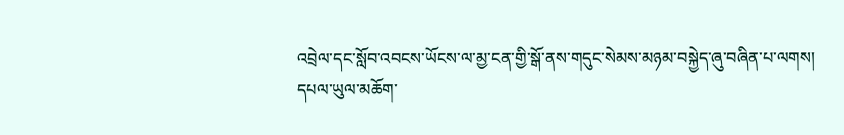འབྲེལ་དང་སློབ་འབངས་ཡོངས་ལ་མྱ་ངན་གྱི་སྒོ་ནས་གདུང་སེམས་མཉམ་བསྐྱེད་ཞུ་བཞིན་པ་ལགས།
དཔལ་ཡུལ་མཆོག་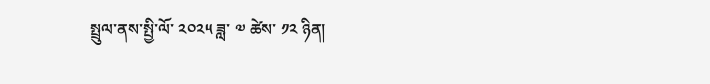སྤྲུལ་ནས་སྤྱི་ལོ་ ༢༠༢༥ ཟླ་ ༧ ཚེས་ ༡༢ ཉིན།